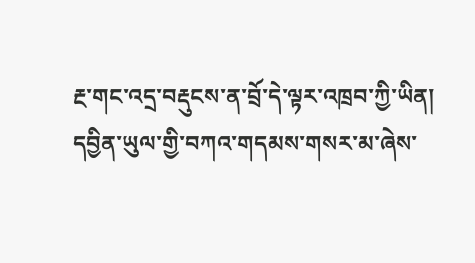རྔ་གང་འདྲ་བརྡུངས་ན་བྲོ་དེ་ལྟར་འཁྲབ་ཀྱི་ཡིན།
དབྱིན་ཡུལ་གྱི་བཀའ་གདམས་གསར་མ་ཞེས་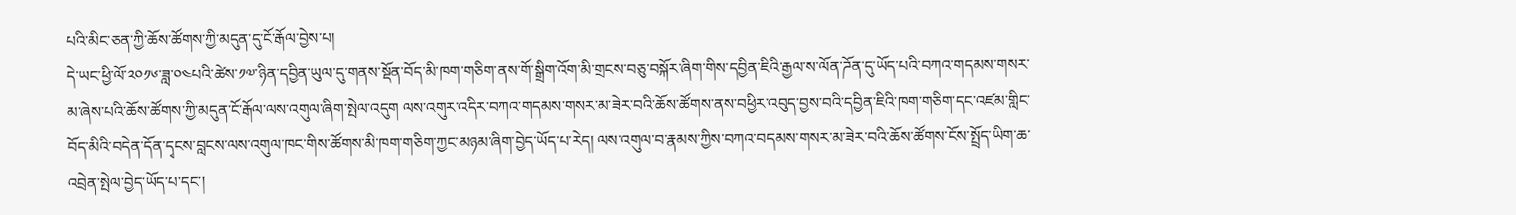པའི་མིང་ཅན་ཀྱི་ཆོས་ཚོགས་ཀྱི་མདུན་དུ་ངོ་རྒོལ་བྱེས་པ།
དེ་ཡང་ཕྱི་ལོ་༢༠༡༦་ཟླ་༠༤པའི་ཚེས་༡༧་ཉིན་དབྱིན་ཡུལ་དུ་གནས་སྡོན་བོད་མི་ཁག་གཅིག་ནས་གོ་སྒྲིག་འོག་མི་གྲངས་བཅུ་བསྐོར་ཞིག་གིས་དབྱིན་ཇིའི་རྒྱལ་ས་ལོན་ཌོན་དུ་ཡོད་པའི་བཀའ་གདམས་གསར་མ་ཞེས་པའི་ཆོས་ཚོགས་ཀྱི་མདུན་ངོ་རྒོལ་ལས་འགུལ་ཞིག་སྤེལ་འདུག ལས་འགུར་འདིར་བཀའ་གདམས་གསར་མ་ཟེར་བའི་ཆོས་ཚོགས་ནས་བཕྱིར་འབུད་བྱས་བའི་དབྱིན་ཇིའི་ཁག་གཅིག་དང་འཛམ་གླིང་བོད་མིའི་བདེན་དོན་དྭངས་བླངས་ལས་འགུལ་ཁང་གིས་ཚོགས་མི་ཁག་གཅིག་ཀྱང་མཉམ་ཞིག་བྱེད་ཡོད་པ་རེད། ལས་འགུལ་བ་རྣམས་ཀྱིས་བཀའ་བདམས་གསར་མ་ཟེར་བའི་ཆོས་ཚོགས་ངོས་སྤྲོད་ཡིག་ཆ་འབྲེན་སྤེལ་བྱེད་ཡོད་པ་དང་།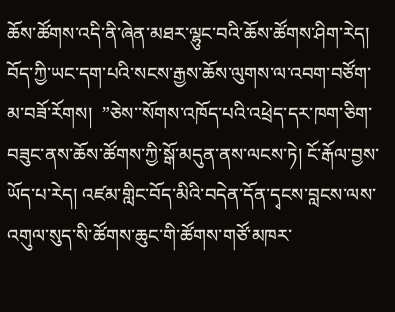ཆོས་ཚོགས་འདི་ནི་ཞེན་མཐར་ལྷུང་བའི་ཆོས་ཚོགས་ཤིག་རེད། བོད་ཀྱི་ཡང་དག་པའི་སངས་རྒྱས་ཆོས་ལུགས་ལ་འབག་བཙོག་མ་བཟོ་རོགས།  ”ཅེས་་སོགས་འཁོད་པའི་འཕྲེད་དར་ཁག་ཅིག་བཟུང་ནས་ཆོས་ཚོགས་ཀྱི་སྒོ་མདུན་ནས་ལངས་ཏེ། ངོ་རྒོལ་བྱས་ཡོད་པ་རེད། འཛམ་གླིང་བོད་མིའི་བདེན་དོན་དྭངས་བླངས་ལས་འགུལ་སུད་སི་ཚོགས་ཆུང་གི་ཚོགས་གཙོ་མཁར་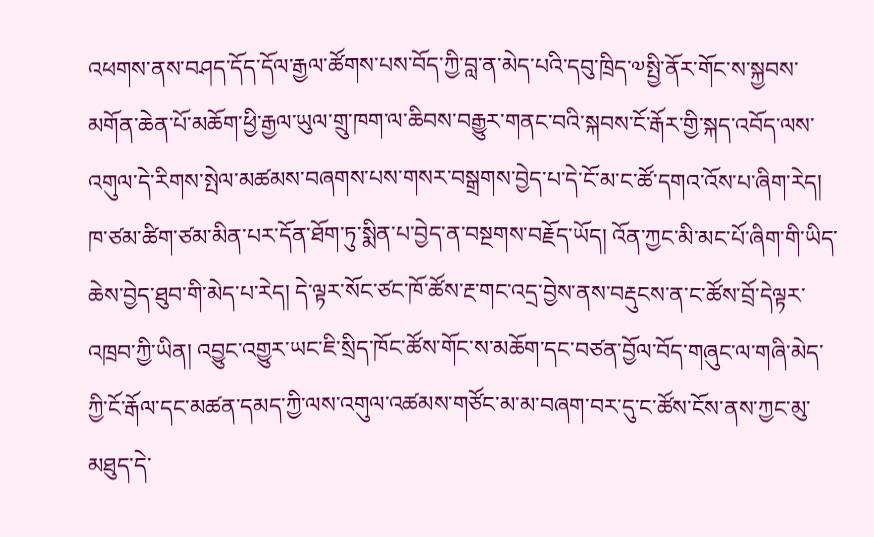འཕགས་ནས་བཤད་དོད་དོལ་རྒྱལ་ཚོགས་པས་བོད་ཀྱི་བླ་ན་མེད་པའི་དབུ་ཁྲིད་༧སྤྱི་ནོར་གོང་ས་སྐྱབས་མགོན་ཆེན་པོ་མཆོག་ཕྱི་རྒྱལ་ཡུལ་གྲུ་ཁག་ལ་ཆིབས་བརྒྱུར་གནང་བའི་སྐབས་ངོ་རྒོར་གྱི་སྐད་འབོད་ལས་འགུལ་དེ་རིགས་སྤེལ་མཚམས་བཞགས་པས་གསར་བསྒྲགས་བྱེད་པ་དེ་ངོ་མ་ང་ཚོ་དགའ་འོས་པ་ཞིག་རེད། ཁ་ཙམ་ཚིག་ཙམ་མིན་པར་དོན་ཐོག་ཏུ་སྨིན་པ་བྱེད་ན་བསྔགས་བརྗོད་ཡོད། འོན་ཀྱང་མི་མང་པོ་ཞིག་གི་ཡིད་ཆེས་བྱེད་ཐུབ་གི་མེད་པ་རེད། དེ་ལྟར་སོང་ཙང་ཁོ་ཚོས་རྔ་གང་འདྲ་བྱེས་ནས་བརྡུངས་ན་ང་ཚོས་བྲོ་དེལྟར་འཁྲབ་ཀྱི་ཡིན། འབྱུང་འགྱུར་ཡང་ཇི་སྲིད་ཁོང་ཚོས་གོང་ས་མཆོག་དང་བཙན་བྱོལ་བོད་གཞུང་ལ་གཞི་མེད་ཀྱི་ངོ་རྒོལ་དང་མཚན་དམད་ཀྱི་ལས་འགུལ་འཚམས་གཙོང་མ་མ་བཞག་བར་དུ་ང་ཚོས་ངོས་ནས་ཀྱང་མུ་མཐུད་དེ་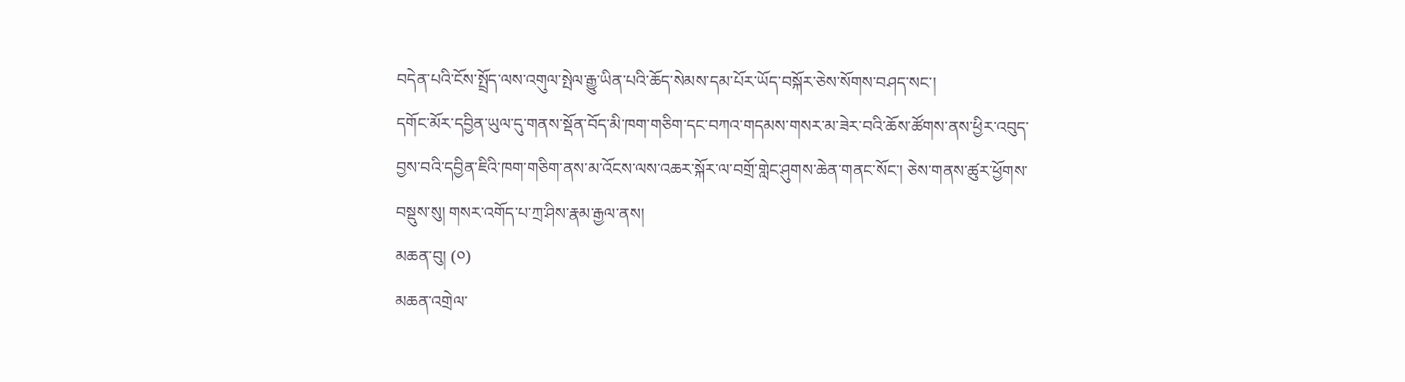བདེན་པའི་ངོས་སྤྲོད་ལས་འགུལ་སྤེལ་རྒྱུ་ཡིན་པའི་ཆོད་སེམས་དམ་པོར་ཡོད་བསྐོར་ཅེས་སོགས་བཤད་སང་།
དགོང་མོར་དབྱིན་ཡུལ་དུ་གནས་སྡོན་བོད་མི་ཁག་གཅིག་དང་བཀའ་གདམས་གསར་མ་ཟེར་བའི་ཆོས་ཚོགས་ནས་ཕྱིར་འབུད་བྱས་བའི་དབྱིན་ཇིའི་ཁག་གཅིག་ནས་མ་འོངས་ལས་འཆར་སྐོར་ལ་བགྲོ་གླེང་ཤུགས་ཆེན་གནང་སོང་། ཅེས་གནས་ཚུར་ཕྱོགས་བསྡུས་སུ། གསར་འགོད་པ་ཀྲ་ཤིས་རྣམ་རྒྱལ་ནས།
མཆན་བུ། (༠)
མཆན་འགྲེལ་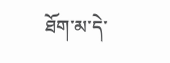ཐོག་མ་དེ་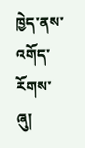ཁྱེད་ནས་འགོད་རོགས་ཞུ།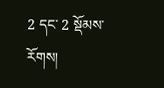2 དང་ 2 སྡོམས་རོགས།